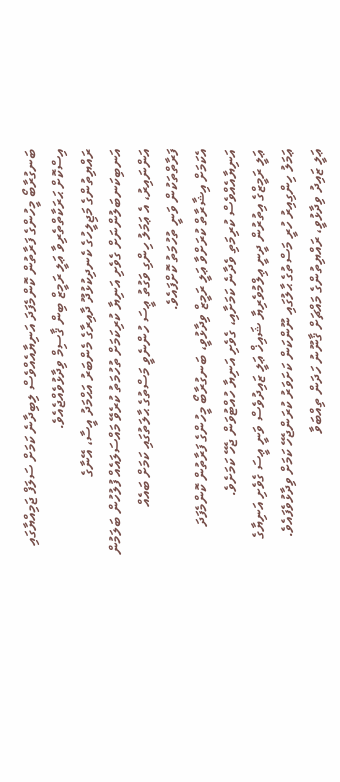ބަނގުރާބޯ މީހުންގެ ފަރާތުން ކޮންމެފަދަ އަނިޔާއެއްވެސް ލިބިދާނެ ކަމަށް ސަލަފް ޖަމިއްޔާގައި އިސްކޮށް ޙަރަކާތްތެރިވާ ޢަލީ ރަމީޒް ބިން ޤާސިމް ވިދާޅުވެއްޖެއެވެ.
ރައްޔިތުންގެ މަޖިލީހުގެ ކެނދިކުޅުދޫ ދާއިރާގެ މެންބަރު އަޙްމަދު އީސާ، އޭނާގެ އަނބިކަނބަލުންނަށް ގެވެށި އަނިޔާ ކުރިކަމަށް ތުހުމަތު ކުރެވޭ މައްސަލައެއް ފުލުހުން ބަލަމުން އަންނައިރު، އެ ޢަމަލު ހިންގި ވަގުތު ޢީސަ ހުންނެވީ މަސްތުގެ ޙާލަތުގައި ކަމަށް ބައެއް ފަރާތްތަކުން ވަނީ ތުހުމަތު ކޮށްފައެވެ.
އެކަމަށް އިޝާރާތް ކުރަށްވާ ޢަލީ ރަމީޒް ވިދާޅުވީ، ބަނގުރާބޯ މީހުންގެ ފަރާތުން ކޮންމެފަދަ އަނިޔާއެއްވެސް ކުރިމަތި ވެދާނެ ކަމަށާއި، ގެވެށި އަނިޔާ ހުއްޓުވަން ޖެހޭ ކަމަށެވެ.
ޢަލީ ރަމީޒްގެ އިތުރުން ދީނީ ޢިލްމުވެރިޔާ ޝައިޚް ޢަލީ ޒައިދުވެސް ވަނީ ޢީސަ ގެވެށި އަނިޔާގެ ޢަމަލު ހިންގިއިރު ހުރީ މަސްތުގެ ޙާލުގައި ނޫންކަން ކަށަވަރު ކުރަންޖެހޭ ކަމަށް ވިދާޅުވެފައެވެ.
ޢަލީ ޒައިދު ވިދާޅުވީ، ރައްޔިތުންގެ މައްޗަށް ޤާނޫނު ހަދަން ތިއްބަވާ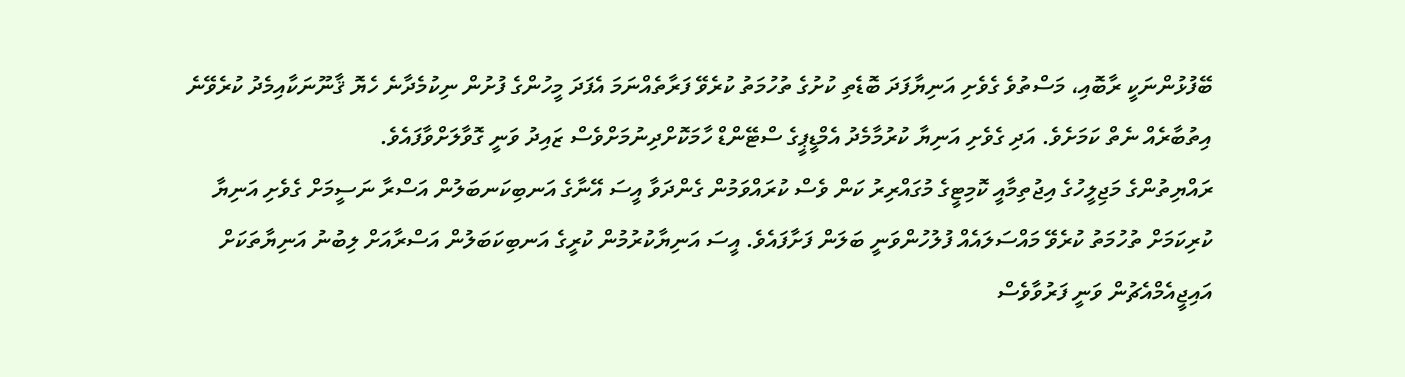ބޭފުޅުންނަކީ ރާބޮއި، މަސްތުވެ ގެވެށި އަނިޔާފަދަ ބޮޑެތި ކުށުގެ ތުހުމަތު ކުރެވޭ ފަރާތެއްނަމަ އެފަދަ މީހުންގެ ފުށުން ނިކުމެދާނެ ހެޔޮ ޤާނޫނަކާއިމެދު ކުރެވޭނެ އިތުބާރެއް ނެތް ކަމަށެވެ. އަދި ގެވެށި އަނިޔާ ކުރުމާމެދު އެމްޑީޕީގެ ސްޓޭންޑް ހާމަކޮށްދިނުމަށްވެސް ޒައިދު ވަނީ ގޮވާލަށްވާފައެވެ.
ރައްޔިތުންގެ މަޖިލީހުގެ އިޖުތިމާއީ ކޮމިޓީގެ މުގައްރިރު ކަން ވެސް ކުރައްވަމުން ގެންދަވާ އީސަ އޭނާގެ އަނބިކަނބަލުން އަސްރާ ނަސީމަށް ގެވެށި އަނިޔާ ކުރިކަމަށް ތުހުމަތު ކުރެވޭ މައްސަލައެއް ފުލުހުންވަނީ ބަލަން ފަށާފައެވެ. އީސަ އަނިޔާކުރުމުން ކުރީގެ އަނބިކަބަލުން އަސްރާއަށް ލިބުނު އަނިޔާތަކަށް އައިޖީއެމްއެޗުން ވަނީ ފަރުވާވެސް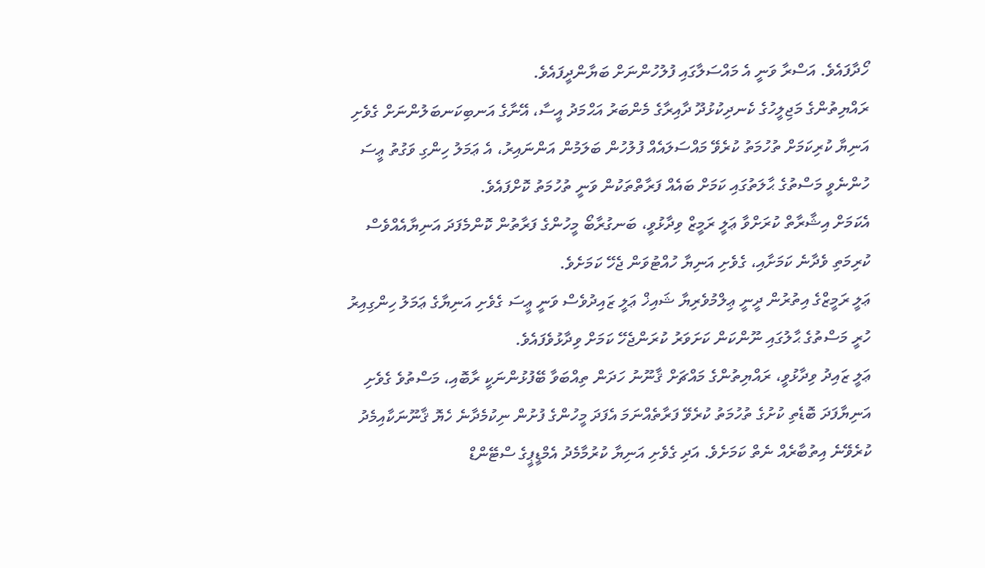ހޯދާފައެވެ. އަސްރާ ވަނީ އެ މައްސަލާގައި ފުލުހުންނަށް ބަޔާންދީފައެވެ.
ރައްޔިތުންގެ މަޖިލީހުގެ ކެނދިކުޅުދޫ ދާއިރާގެ މެންބަރު އަޙްމަދު އީސާ، އޭނާގެ އަނބިކަނބަލުންނަށް ގެވެށި އަނިޔާ ކުރިކަމަށް ތުހުމަތު ކުރެވޭ މައްސަލައެއް ފުލުހުން ބަލަމުން އަންނައިރު، އެ ޢަމަލު ހިންގި ވަގުތު ޢީސަ ހުންނެވީ މަސްތުގެ ޙާލަތުގައި ކަމަށް ބައެއް ފަރާތްތަކުން ވަނީ ތުހުމަތު ކޮށްފައެވެ.
އެކަމަށް އިޝާރާތް ކުރަށްވާ ޢަލީ ރަމީޒް ވިދާޅުވީ، ބަނގުރާބޯ މީހުންގެ ފަރާތުން ކޮންމެފަދަ އަނިޔާއެއްވެސް ކުރިމަތި ވެދާނެ ކަމަށާއި، ގެވެށި އަނިޔާ ހުއްޓުވަން ޖެހޭ ކަމަށެވެ.
ޢަލީ ރަމީޒްގެ އިތުރުން ދީނީ ޢިލްމުވެރިޔާ ޝައިޚް ޢަލީ ޒައިދުވެސް ވަނީ ޢީސަ ގެވެށި އަނިޔާގެ ޢަމަލު ހިންގިއިރު ހުރީ މަސްތުގެ ޙާލުގައި ނޫންކަން ކަށަވަރު ކުރަންޖެހޭ ކަމަށް ވިދާޅުވެފައެވެ.
ޢަލީ ޒައިދު ވިދާޅުވީ، ރައްޔިތުންގެ މައްޗަށް ޤާނޫނު ހަދަން ތިއްބަވާ ބޭފުޅުންނަކީ ރާބޮއި، މަސްތުވެ ގެވެށި އަނިޔާފަދަ ބޮޑެތި ކުށުގެ ތުހުމަތު ކުރެވޭ ފަރާތެއްނަމަ އެފަދަ މީހުންގެ ފުށުން ނިކުމެދާނެ ހެޔޮ ޤާނޫނަކާއިމެދު ކުރެވޭނެ އިތުބާރެއް ނެތް ކަމަށެވެ. އަދި ގެވެށި އަނިޔާ ކުރުމާމެދު އެމްޑީޕީގެ ސްޓޭންޑް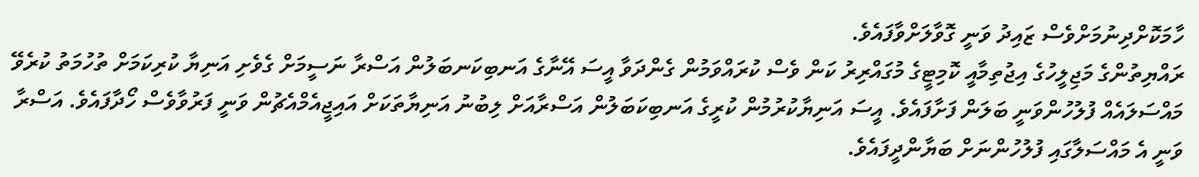ހާމަކޮށްދިނުމަށްވެސް ޒައިދު ވަނީ ގޮވާލަށްވާފައެވެ.
ރައްޔިތުންގެ މަޖިލީހުގެ އިޖުތިމާއީ ކޮމިޓީގެ މުގައްރިރު ކަން ވެސް ކުރައްވަމުން ގެންދަވާ އީސަ އޭނާގެ އަނބިކަނބަލުން އަސްރާ ނަސީމަށް ގެވެށި އަނިޔާ ކުރިކަމަށް ތުހުމަތު ކުރެވޭ މައްސަލައެއް ފުލުހުންވަނީ ބަލަން ފަށާފައެވެ. އީސަ އަނިޔާކުރުމުން ކުރީގެ އަނބިކަބަލުން އަސްރާއަށް ލިބުނު އަނިޔާތަކަށް އައިޖީއެމްއެޗުން ވަނީ ފަރުވާވެސް ހޯދާފައެވެ. އަސްރާ ވަނީ އެ މައްސަލާގައި ފުލުހުންނަށް ބަޔާންދީފައެވެ.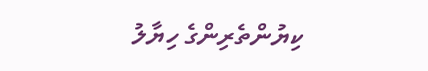ކިޔުންތެރިންގެ ހިޔާލު